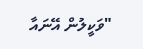"ވަކީލުން އޭނައާ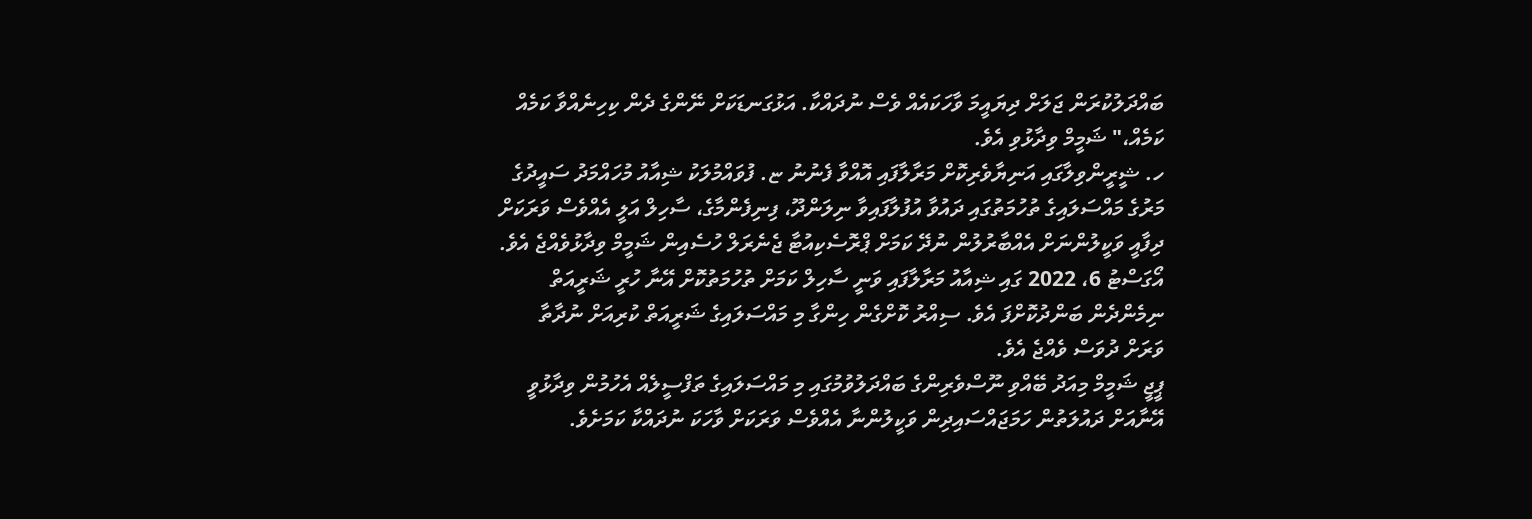ބައްދަލުކުރަން ޖަލަށް ދިޔައީމަ ވާހަކައެއް ވެސް ނުދައްކާ. އަޅުގަނޑަކަށް ނޭންގެ ދެން ކިހިނެއްވާ ކަމެއް ކަމެއް،" ޝަމީމް ވިދާޅުވި އެވެ.
ހ. ޝީރީންވިލާގައި އަނިޔާވެރިކޮށް މަރާލާފައި އޮއްވާ ފެނުނު ޏ. ފުވައްމުލަކު ޝިއާއު މުހައްމަދު ސައީދުގެ މަރުގެ މައްސަލައިގެ ތުހުމަތުގައި ދައުވާ އުފުލާފައިވާ ނިލަންދޫ، ފިނިފެންމާގެ، ސާހިލް އަލީ އެއްވެސް ވަރަކަށް ދިފާއީ ވަކީލުންނަށް އެއްބާރުލުން ނުދޭ ކަމަށް ޕްރޮސެކިއުޓާ ޖެނެރަލް ހުސެއިން ޝަމީމް ވިދާޅުވެއްޖެ އެވެ.
އޯގަސްޓު 6، 2022 ގައި ޝިއާއު މަރާލާފައި ވަނީ ސާހިލް ކަމަށް ތުހުމަތުކޮށް އޭނާ ހުރީ ޝަރީއަތް ނިމެންދެން ބަންދުކޮށްފަ އެވެ. ސިއްރު ކޮށްގެން ހިންގާ މި މައްސަލައިގެ ޝަރީއަތް ކުރިއަށް ނުދާތާ ވަރަށް ދުވަސް ވެއްޖެ އެވެ.
ޕީޖީ ޝަމީމް މިއަދު ބޭއްވި ނޫސްވެރިންގެ ބައްދަލުވުމުގައި މި މައްސަލައިގެ ތަފްސީލެއް އެހުމުން ވިދާޅުވީ އޭނާއަށް ދައުލަތުން ހަމަޖައްސައިދިން ވަކީލުންނާ އެއްވެސް ވަރަކަށް ވާހަކަ ނުދައްކާ ކަމަށެވެ.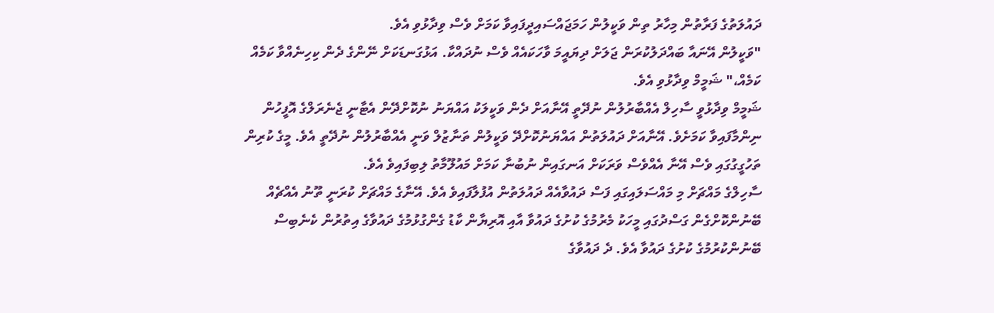ދައުލަތުގެ ފަރާތުން މިހާރު ތިން ވަކީލުން ހަމަޖައްސައިދީފައިވާ ކަމަށް ވެސް ވިދާޅުވި އެވެ.
"ވަކީލުން އޭނައާ ބައްދަލުކުރަން ޖަލަށް ދިޔައީމަ ވާހަކައެއް ވެސް ނުދައްކާ. އަޅުގަނޑަކަށް ނޭންގެ ދެން ކިހިނެއްވާ ކަމެއް ކަމެއް،" ޝަމީމް ވިދާޅުވި އެވެ.
ޝަމީމް ވިދާޅުވީ ސާހިލް އެއްބާރުލުން ނުދޭތީ އޭނާއަށް ދެން ވަކީލަކު އައްޔަނު ނުކޮށްދޭން އެޓާނީ ޖެނެރަލްގެ އޮފީހުން ނިންމާފައިވާ ކަމަށެވެ. އޭނާއަށް ދައުލަތުން އައްޔަނުކޮށްދޭ ވަކީލުން ތަނާޒުލް ވަނީ އެއްބާރުލުން ނުދޭތީ އެވެ. މީގެ ކުރިން ތަހުގީގުގައި ވެސް އޭނާ އެއްވެސް ވަރަކަށް އަނގައިން ނުބުނާ ކަމަށް މައުލޫމާތު ލިބިފައިވެ އެވެ.
ސާހިލްގެ މައްޗަށް މި މައްސަލައިގައި ފަސް ދައުވާއެއް ދައުލަތުން އުފުލާފައިވެ އެވެ. އޭނާގެ މައްޗަށް ކުރަނީ ތޫނު އެއްޗެއް ބޭނުންކޮށްގެން ގަސްދުގައި މީހަކު މެރުމުގެ ކުށުގެ ދައުވާ އާއި އޮރިޔާން ކާޑު ގެންގުޅުމުގެ ދައުވާގެ އިތުރުން ކެނެބިސް ބޭނުންކުރުމުގެ ކުށުގެ ދައުވާ އެވެ. ދެ ދައުވާގެ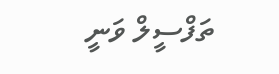ތަފްސީލް ވަނީ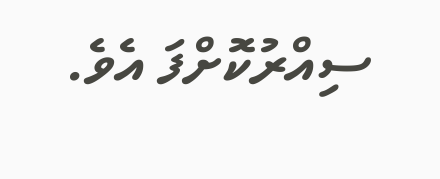ސިއްރުކޮށްފަ އެވެ.